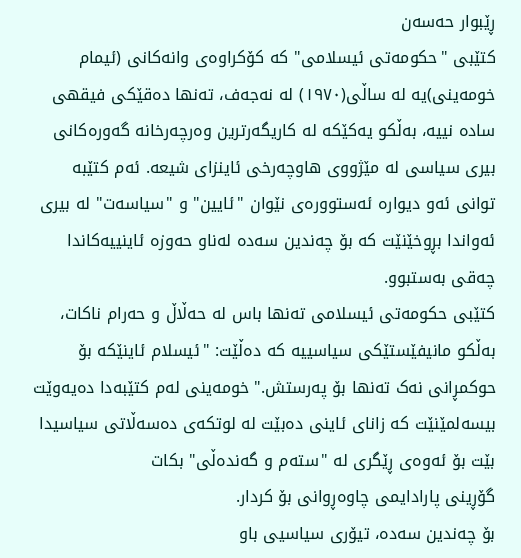ڕێبوار حەسەن
کتێبی "حکومەتی ئیسلامی" کە کۆکراوەی وانەکانی (ئیمام خومەینی)یە لە ساڵی(١٩٧٠) لە نەجەف، تەنها دەقێکی فیقهی سادە نییە، بەڵکو یەکێکە لە کاریگەرترین وەرچەرخانە گەورەکانی بیری سیاسی لە مێژووی هاوچەرخی ئاینزای شیعە. ئەم کتێبە توانی ئەو دیوارە ئەستوورەی نێوان "ئایین" و "سیاسەت" لە بیری ئەواندا بڕوخێنێت کە بۆ چەندین سەدە لەناو حەوزە ئاینییەکاندا چەقی بەستبوو.
کتێبی حکومەتی ئیسلامی تەنها باس لە حەڵاڵ و حەرام ناکات، بەڵکو مانیفێستێکی سیاسییە کە دەڵێت: "ئیسلام ئاینێکە بۆ حوکمڕانی نەک تەنها بۆ پەرستش." خومەینی لەم کتێبەدا دەیەوێت بیسەلمێنێت کە زانای ئاینی دەبێت لە لوتکەی دەسەڵاتی سیاسیدا بێت بۆ ئەوەی ڕێگری لە "ستەم و گەندەڵی" بکات
گۆڕینی پارادایمی چاوەڕوانی بۆ کردار.
بۆ چەندین سەدە، تیۆری سیاسیی باو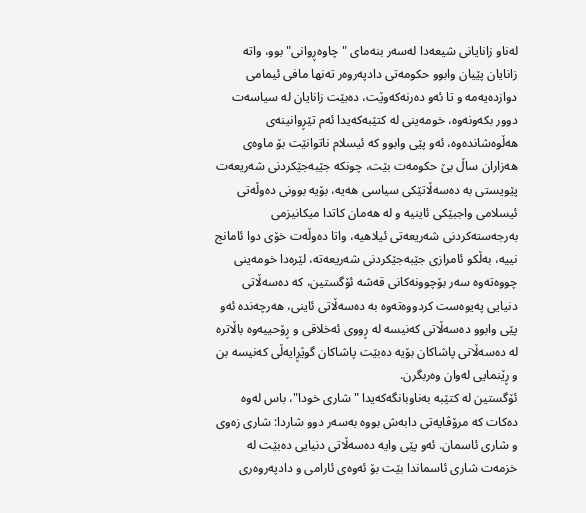لەناو زانایانی شیعەدا لەسەر بنەمای "چاوەڕوانی" بوو، واتە زانایان پێیان وابوو حکومەتی دادپەروەر تەنها مافی ئیمامی دوازدەیەمە و تا ئەو دەرنەکەوێت، دەبێت زانایان لە سیاسەت دوور بکەونەوە، خومەینی لە کتێبەکەیدا ئەم تێڕوانینەی هەڵوەشاندەوە، ئەو پێی وابوو کە ئیسلام ناتوانێت بۆ ماوەی هەزاران ساڵ بێ حکومەت بێت، چونکە جێبەجێکردنی شەریعەت پێویستی بە دەسەڵاتێکی سیاسی هەیە، بۆیە بوونی دەوڵەتی ئیسلامی واجبێکی ئاینیە و لە هەمان کاتدا میکانیزمی بەرجەستەکردنی شەریعەتی ئیلاهیە، واتا دەوڵەت خۆی دوا ئامانج نییە، بەڵکو ئامرازی جێبەجێکردنی شەریعەتە، لێرەدا خومەینی چووەتەوە سەر بۆچوونەکانی قەشە ئۆگستین، کە دەسەڵاتی دنیایی پەیوەست کردووەتەوە بە دەسەڵاتی ئاینی، هەرچەندە ئەو پێی وابوو دەسەڵاتی کەنیسە لە ڕووی ئەخلاقی و ڕۆحییەوە باڵاترە لە دەسەڵاتی پاشاکان بۆیە دەبێت پاشاکان گوێڕایەڵی کەنیسە بن و ڕێنمایی لەوان وەربگرن.
ئۆگستین لە کتێبە بەناوبانگەکەیدا "شاری خودا"، باس لەوە دەکات کە مرۆڤایەتی دابەش بووە بەسەر دوو شاردا: شاری زەوی و شاری ئاسمان. ئەو پێی وایە دەسەڵاتی دنیایی دەبێت لە خزمەت شاری ئاسماندا بێت بۆ ئەوەی ئارامی و دادپەروەری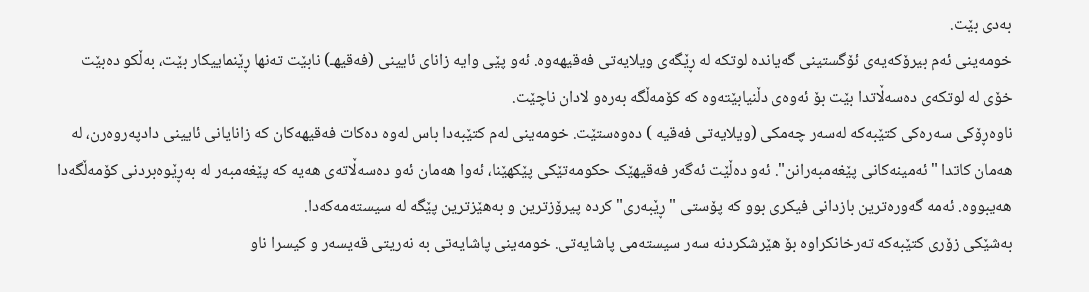بەدی بێت.
خومەینی ئەم بیرۆکەیەی ئۆگستینی گەیاندە لوتکە لە ڕێگەی ویلایەتی فەقیهەوە. ئەو پێی وایە زانای ئایینی (فەقیهـ) نابێت تەنها ڕێنماییکار بێت، بەڵکو دەبێت خۆی لە لوتکەی دەسەڵاتدا بێت بۆ ئەوەی دڵنیابێتەوە کە کۆمەڵگە بەرەو لادان ناچێت.
ناوەڕۆکی سەرەکی کتێبەکە لەسەر چەمکی (ویلایەتی فەقیه ) دەوەستێت. خومەینی لەم کتێبەدا باس لەوە دەکات فەقیهەکان کە زانایانی ئایینی دادپەروەرن، لە هەمان کاتدا "ئەمینەکانی پێغەمبەرانن". ئەو دەڵێت ئەگەر فەقیهێک حکومەتێکی پێکهێنا، ئەوا هەمان ئەو دەسەڵاتەی هەیە کە پێغەمبەر لە بەڕێوەبردنی کۆمەڵگەدا هەیبووە. ئەمە گەورەترین بازدانی فیکری بوو کە پۆستی "ڕێبەری" کردە پیرۆزترین و بەهێزترین پێگە لە سیستەمەکەدا.
بەشێکی زۆری کتێبەکە تەرخانکراوە بۆ هێرشکردنە سەر سیستەمی پاشایەتی. خومەینی پاشایەتی بە نەریتی قەیسەر و کیسرا ناو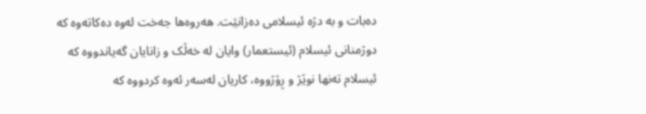دەبات و بە دژە ئیسلامی دەزانێت. هەروەها جەخت لەوە دەکاتەوە کە دوژمنانی ئیسلام (ئیستعمار) وایان لە خەڵک و زانایان گەیاندووە کە ئیسلام تەنها نوێژ و ڕۆژووە، کاریان لەسەر ئەوە کردووە کە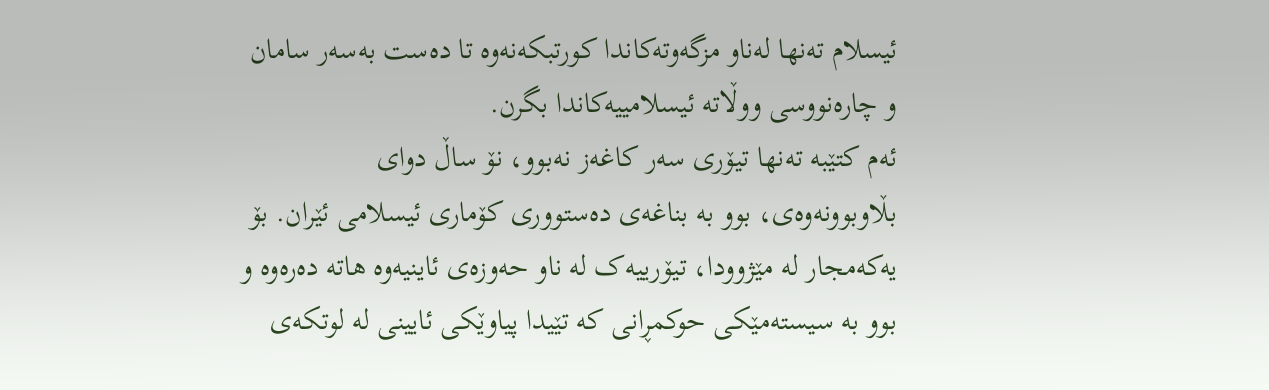ئیسلام تەنها لەناو مزگەوتەکاندا کورتبکەنەوە تا دەست بەسەر سامان و چارەنووسی ووڵاتە ئیسلامییەکاندا بگرن.
ئەم کتێبە تەنها تیۆری سەر کاغەز نەبوو، نۆ ساڵ دوای بڵاوبوونەوەی، بوو بە بناغەی دەستووری کۆماری ئیسلامی ئێران. بۆ یەکەمجار لە مێژوودا، تیۆرییەک لە ناو حەوزەی ئاینیەوە هاتە دەرەوە و بوو بە سیستەمێکی حوکمڕانی کە تێیدا پیاوێکی ئایینی لە لوتکەی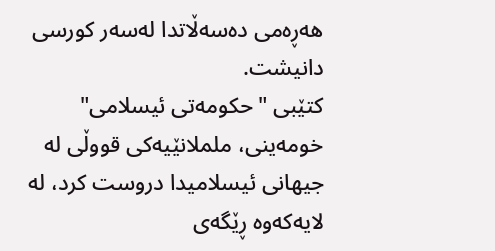هەڕەمی دەسەڵاتدا لەسەر کورسی دانیشت.
کتێبی "حکومەتی ئیسلامی" خومەینی، ململانێیەکی قووڵی لە جیهانی ئیسلامیدا دروست کرد، لە لایەکەوە ڕێگەی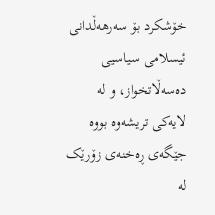خۆشکرد بۆ سەرهەڵدانی ئیسلامی سیاسیی دەسەڵاتخواز، و لە لایەکی تریشەوە بووە جێگەی ڕەخنەی زۆرێک لە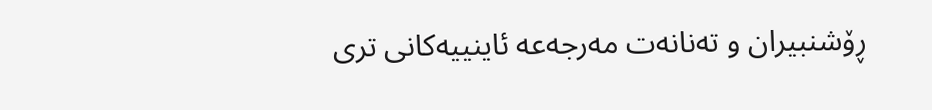ڕۆشنبیران و تەنانەت مەرجەعە ئاینییەکانی تری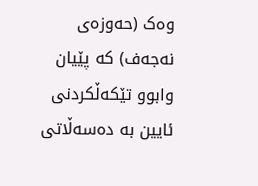وەک (حەوزەی نەجەف) کە پێیان وابوو تێکەڵکردنی ئایین بە دەسەڵاتی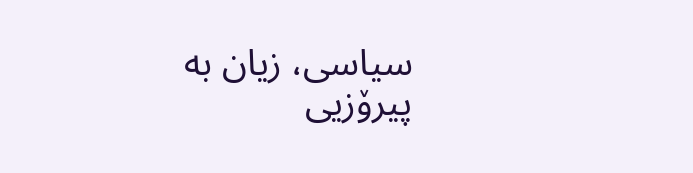سیاسی، زیان بە پیرۆزیی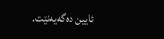ئایین دەگەیەنێت.